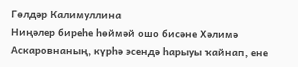Гөлдәр Калимуллина
Ниңәлер биреһе һөймәй ошо бисәне Хәлимә Аскаровнаның, күрһә эсендә һарыуы ҡайнап, ене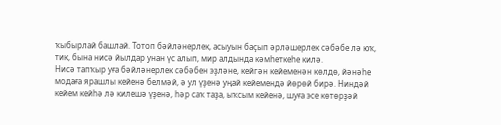ҡыбырлай башлай. Тотоп бәйләнерлек, асыуын баҫып әрләшерлек сәбәбе лә юҡ, тик, бына нисә йылдар унан үс алып, мир алдында кәмһеткеһе килә.
Нисә тапҡыр уға бәйләнерлек сәбәбен эҙләне, кейгән кейеменән көлдө, йәнәһе модаға ярашлы кейенә белмәй, ә ул үҙенә уңай кейемендә йөрөй бирә. Ниндәй кейем кейһә лә килешә үҙенә, һәр саҡ таҙа, ыҡсым кейенә, шуға эсе көтөрҙәй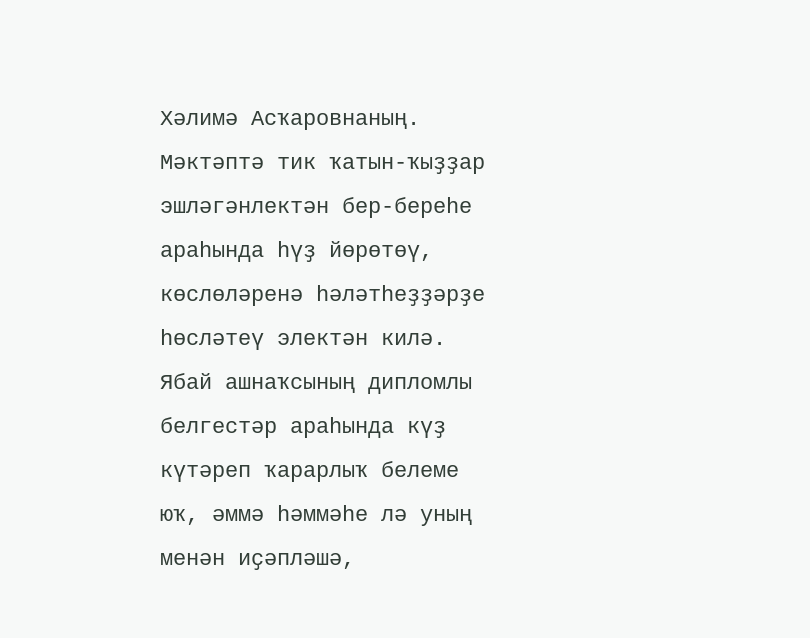Хәлимә Асҡаровнаның.
Мәктәптә тик ҡатын-ҡыҙҙар эшләгәнлектән бер-береһе араһында һүҙ йөрөтөү, көслөләренә һәләтһеҙҙәрҙе һөсләтеү электән килә. Ябай ашнаҡсының дипломлы белгестәр араһында күҙ күтәреп ҡарарлыҡ белеме юҡ, әммә һәммәһе лә уның менән иҫәпләшә,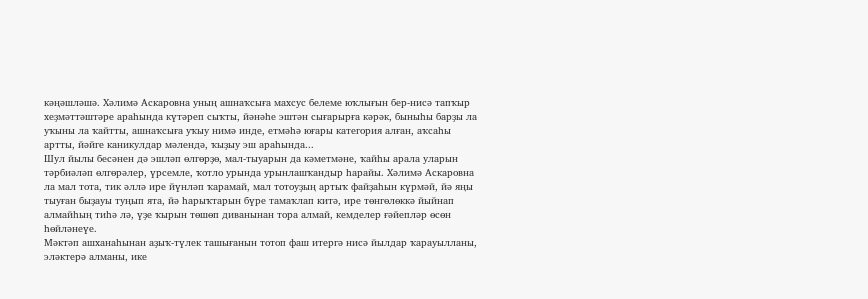кәңәшләшә. Хәлимә Аскаровна уның ашнаҡсыға махсус белеме юҡлығын бер-нисә тапҡыр хеҙмәттәштәре араһында күтәреп сыҡты, йәнәһе эштән сығарырға кәрәк, быныһы барҙы ла уҡыны ла ҡайтты, ашнаҡсыға уҡыу нимә инде, етмәһә юғары категория алған, аҡсаһы артты, йәйге каникулдар мәлендә, ҡыҙыу эш араһында...
Шул йылы бесәнен дә эшләп өлгөрҙө, мал-тыуарын да кәметмәне, ҡайһы арала уларын тәрбиәләп өлгөрәлер, үрсемле, ҡотло урында урынлашҡандыр һарайы. Хәлимә Аскаровна ла мал тота, тик әллә ире йүнләп ҡарамай, мал тотоуҙың артыҡ файҙаһын күрмәй, йә яңы тыуған быҙауы туңып ята, йә һарыҡтарын бүре тамаҡлап китә, ире төнгөлөккә йыйнап алмайһың тиһә лә, үҙе ҡырын төшөп диванынан тора алмай, кемделер ғәйепләр өсөн һөйләнеүе.
Мәктәп ашханаһынан аҙыҡ-түлек ташығанын тотоп фаш итергә нисә йылдар ҡарауылланы, эләктерә алманы, ике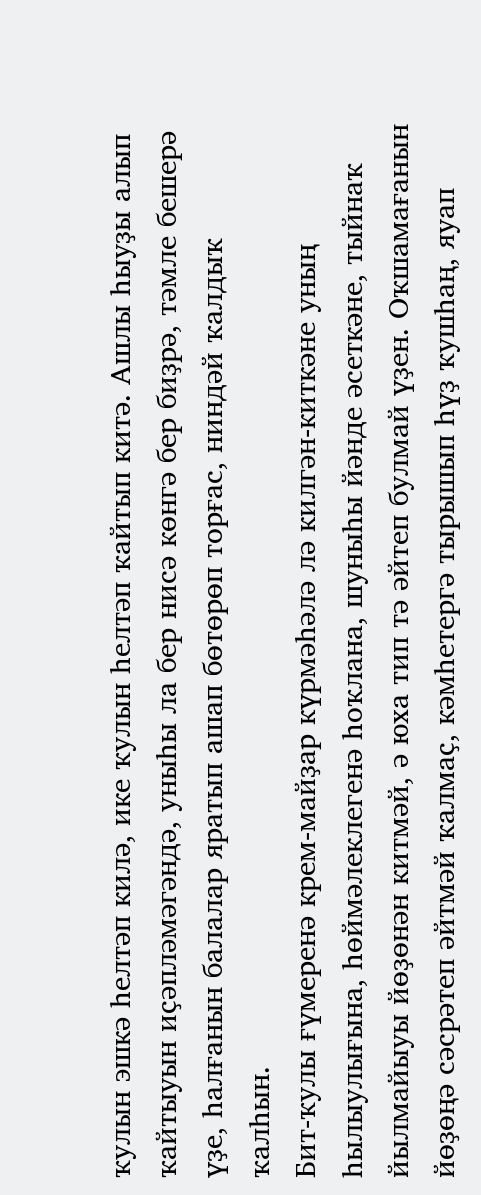ҡулын эшкә һелтәп килә, ике ҡулын һелтәп ҡайтып китә. Ашлы һыуҙы алып ҡайтыуын иҫәпләмәгәндә, уныһы ла бер нисә көнгә бер биҙрә, тәмле бешерә үҙе, һалғанын балалар яратып ашап бөтөрөп торғас, ниндәй ҡалдыҡ ҡалһын.
Бит-ҡулы ғүмеренә крем-майҙар күрмәһәлә лә килгән-киткәне уның һылыулығына, һөймәлеклегенә һоҡлана, шуныһы йәнде әсеткәне, тыйнаҡ йылмайыуы йөҙөнән китмәй, ә юха тип тә әйтеп булмай үҙен. Оҡшамағанын йөҙөңә сәсрәтеп әйтмәй ҡалмаҫ, кәмһетергә тырышып һүҙ ҡушһаң, яуап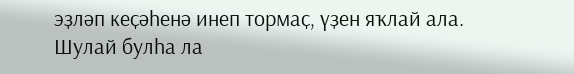эҙләп кеҫәһенә инеп тормаҫ, үҙен яҡлай ала. Шулай булһа ла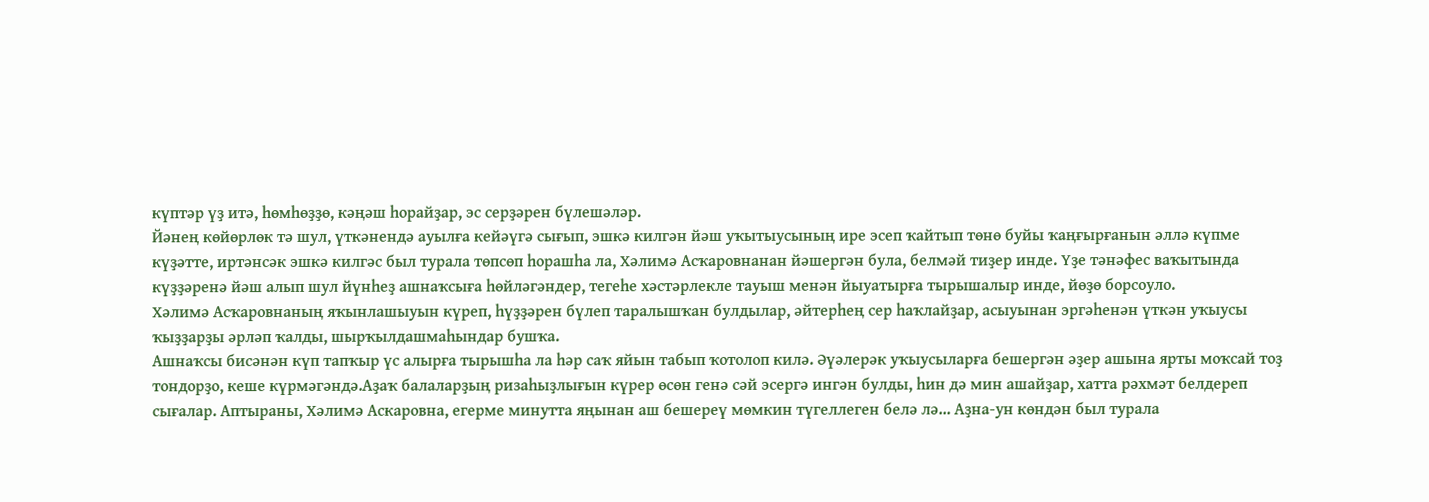күптәр үҙ итә, һөмһөҙҙө, кәңәш һорайҙар, эс серҙәрен бүлешәләр.
Йәнең көйөрлөк тә шул, үткәнендә ауылға кейәүгә сығып, эшкә килгән йәш уҡытыусының ире эсеп ҡайтып төнө буйы ҡаңғырғанын әллә күпме күҙәтте, иртәнсәк эшкә килгәс был турала төпсөп һорашһа ла, Хәлимә Асҡаровнанан йәшергән була, белмәй тиҙер инде. Үҙе тәнәфес ваҡытында күҙҙәренә йәш алып шул йүнһеҙ ашнаҡсыға һөйләгәндер, тегеһе хәстәрлекле тауыш менән йыуатырға тырышалыр инде, йөҙө борсоуло.
Хәлимә Асҡаровнаның яҡынлашыуын күреп, һүҙҙәрен бүлеп таралышҡан булдылар, әйтерһең сер һаҡлайҙар, асыуынан эргәһенән үткән уҡыусы ҡыҙҙарҙы әрләп ҡалды, шырҡылдашмаһындар бушҡа.
Ашнаҡсы бисәнән күп тапҡыр үс алырға тырышһа ла һәр саҡ яйын табып ҡотолоп килә. Әүәлерәк уҡыусыларға бешергән әҙер ашына ярты моҡсай тоҙ тондорҙо, кеше күрмәгәндә.Аҙаҡ балаларҙың ризаһыҙлығын күрер өсөн генә сәй эсергә ингән булды, һин дә мин ашайҙар, хатта рәхмәт белдереп сығалар. Аптыраны, Хәлимә Аскаровна, егерме минутта яңынан аш бешереү мөмкин түгеллеген белә лә... Аҙна-ун көндән был турала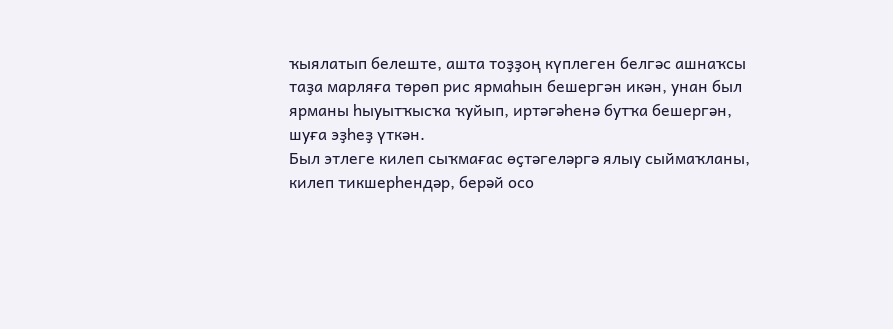ҡыялатып белеште, ашта тоҙҙоң күплеген белгәс ашнаҡсы таҙа марляға төрөп рис ярмаһын бешергән икән, унан был ярманы һыуытҡысҡа ҡуйып, иртәгәһенә бутҡа бешергән, шуға эҙһеҙ үткән.
Был этлеге килеп сыҡмағас өҫтәгеләргә ялыу сыймаҡланы, килеп тикшерһендәр, берәй осо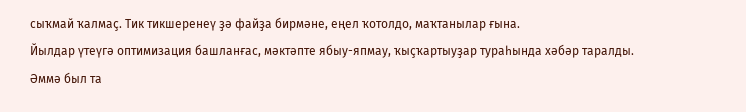сыҡмай ҡалмаҫ. Тик тикшеренеү ҙә файҙа бирмәне, еңел ҡотолдо, маҡтанылар ғына.
Йылдар үтеүгә оптимизация башланғас, мәктәпте ябыу-япмау, ҡыҫҡартыуҙар тураһында хәбәр таралды. Әммә был та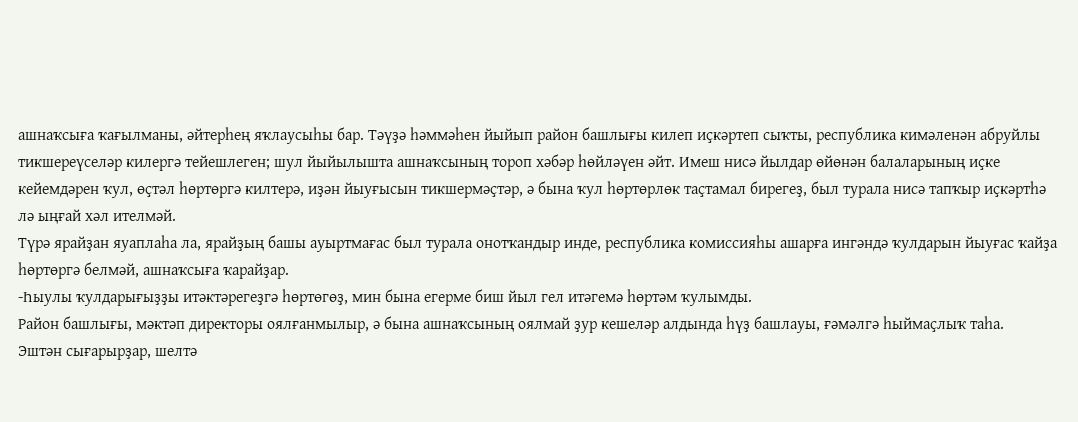ашнаҡсыға ҡағылманы, әйтерһең яҡлаусыһы бар. Тәүҙә һәммәһен йыйып район башлығы килеп иҫкәртеп сыҡты, республика кимәленән абруйлы тикшереүселәр килергә тейешлеген; шул йыйылышта ашнаҡсының тороп хәбәр һөйләүен әйт. Имеш нисә йылдар өйөнән балаларының иҫке кейемдәрен ҡул, өҫтәл һөртөргә килтерә, иҙән йыуғысын тикшермәҫтәр, ә бына ҡул һөртөрлөк таҫтамал бирегеҙ, был турала нисә тапҡыр иҫкәртһә лә ыңғай хәл ителмәй.
Түрә ярайҙан яуаплаһа ла, ярайҙың башы ауыртмағас был турала онотҡандыр инде, республика комиссияһы ашарға ингәндә ҡулдарын йыуғас ҡайҙа һөртөргә белмәй, ашнаҡсыға ҡарайҙар.
-Һыулы ҡулдарығыҙҙы итәктәрегеҙгә һөртөгөҙ, мин бына егерме биш йыл гел итәгемә һөртәм ҡулымды.
Район башлығы, мәктәп директоры оялғанмылыр, ә бына ашнаҡсының оялмай ҙур кешеләр алдында һүҙ башлауы, ғәмәлгә һыймаҫлыҡ таһа.
Эштән сығарырҙар, шелтә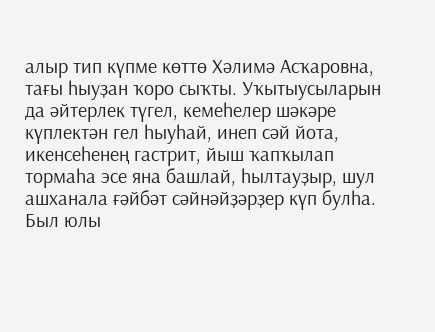алыр тип күпме көттө Хәлимә Асҡаровна, тағы һыуҙан ҡоро сыҡты. Уҡытыусыларын да әйтерлек түгел, кемеһелер шәкәре күплектән гел һыуһай, инеп сәй йота, икенсеһенең гастрит, йыш ҡапҡылап тормаһа эсе яна башлай, һылтауҙыр, шул ашханала ғәйбәт сәйнәйҙәрҙер күп булһа.
Был юлы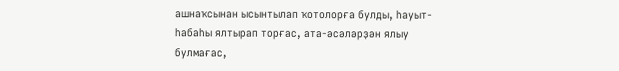ашнаҡсынан ысынтылап ҡотолорға булды, һауыт-һабаһы ялтырап торғас, ата-әсәләрҙән ялыу булмағас,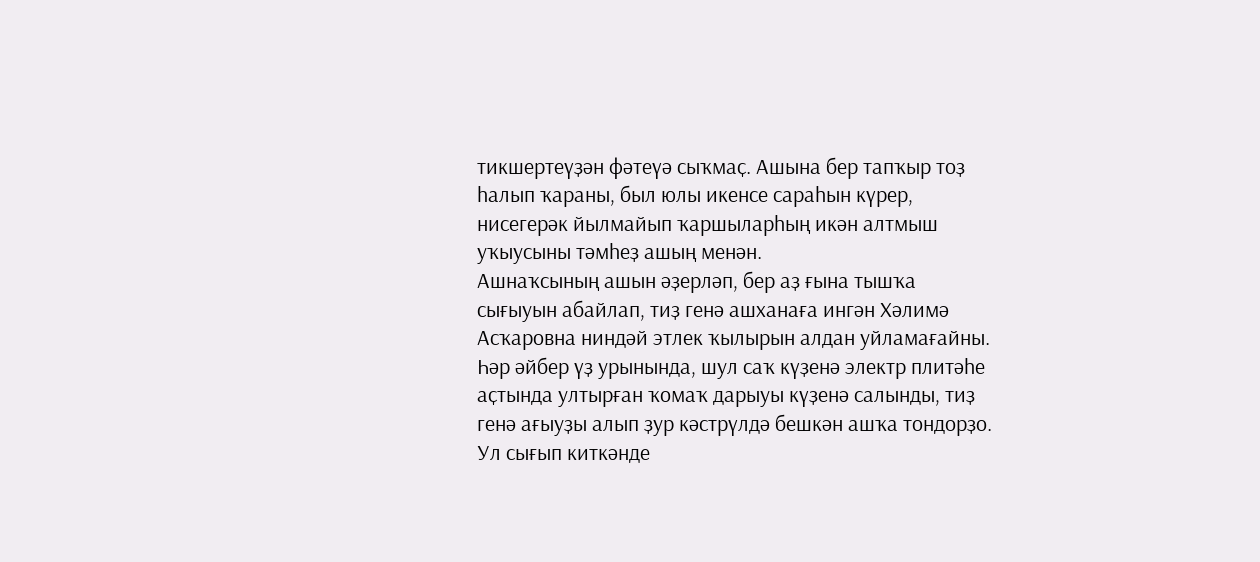тикшертеүҙән фәтеүә сыҡмаҫ. Ашына бер тапҡыр тоҙ һалып ҡараны, был юлы икенсе сараһын күрер, нисегерәк йылмайып ҡаршыларһың икән алтмыш уҡыусыны тәмһеҙ ашың менән.
Ашнаҡсының ашын әҙерләп, бер аҙ ғына тышҡа сығыуын абайлап, тиҙ генә ашханаға ингән Хәлимә Асҡаровна ниндәй этлек ҡылырын алдан уйламағайны. Һәр әйбер үҙ урынында, шул саҡ күҙенә электр плитәһе аҫтында ултырған ҡомаҡ дарыуы күҙенә салынды, тиҙ генә ағыуҙы алып ҙур кәстрүлдә бешкән ашҡа тондорҙо.
Ул сығып киткәнде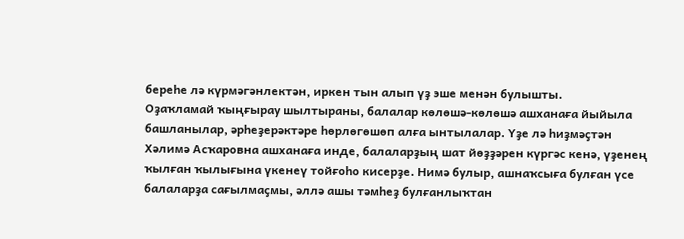береһе лә күрмәгәнлектән, иркен тын алып үҙ эше менән булышты.
Оҙаҡламай ҡыңғырау шылтыраны, балалар көлөшә-көлөшә ашханаға йыйыла башланылар, әрһеҙерәктәре һөрлөгөшөп алға ынтылалар. Үҙе лә һиҙмәҫтән Хәлимә Асҡаровна ашханаға инде, балаларҙың шат йөҙҙәрен күргәс кенә, үҙенең ҡылған ҡылығына үкенеү тойғоһо кисерҙе. Нимә булыр, ашнаҡсыға булған үсе балаларҙа сағылмаҫмы, әллә ашы тәмһеҙ булғанлыҡтан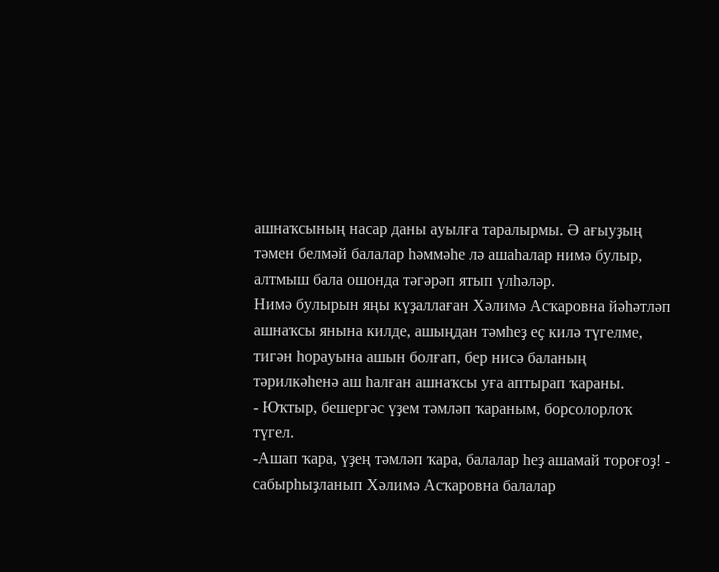ашнаҡсының насар даны ауылға таралырмы. Ә ағыуҙың тәмен белмәй балалар һәммәһе лә ашаһалар нимә булыр, алтмыш бала ошонда тәгәрәп ятып үлһәләр.
Нимә булырын яңы күҙаллаған Хәлимә Асҡаровна йәһәтләп ашнаҡсы янына килде, ашыңдан тәмһеҙ еҫ килә түгелме, тигән һорауына ашын болғап, бер нисә баланың тәрилкәһенә аш һалған ашнаҡсы уға аптырап ҡараны.
- Юҡтыр, бешергәс үҙем тәмләп ҡараным, борсолорлоҡ түгел.
-Ашап ҡара, үҙең тәмләп ҡара, балалар һеҙ ашамай тороғоҙ! - сабырһыҙланып Хәлимә Асҡаровна балалар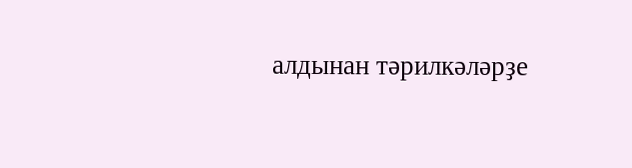алдынан тәрилкәләрҙе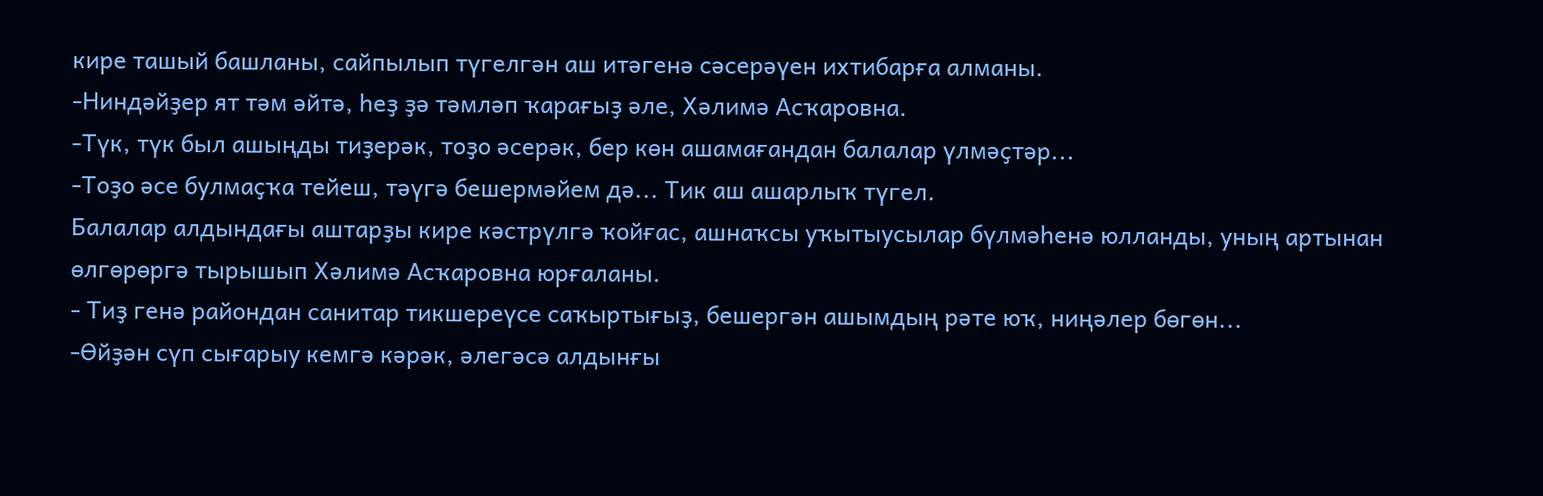кире ташый башланы, сайпылып түгелгән аш итәгенә сәсерәүен ихтибарға алманы.
-Ниндәйҙер ят тәм әйтә, һеҙ ҙә тәмләп ҡарағыҙ әле, Хәлимә Асҡаровна.
-Түк, түк был ашыңды тиҙерәк, тоҙо әсерәк, бер көн ашамағандан балалар үлмәҫтәр...
-Тоҙо әсе булмаҫҡа тейеш, тәүгә бешермәйем дә... Тик аш ашарлыҡ түгел.
Балалар алдындағы аштарҙы кире кәстрүлгә ҡойғас, ашнаҡсы уҡытыусылар бүлмәһенә юлланды, уның артынан өлгөрөргә тырышып Хәлимә Асҡаровна юрғаланы.
- Тиҙ генә райондан санитар тикшереүсе саҡыртығыҙ, бешергән ашымдың рәте юҡ, ниңәлер бөгөн...
-Өйҙән сүп сығарыу кемгә кәрәк, әлегәсә алдынғы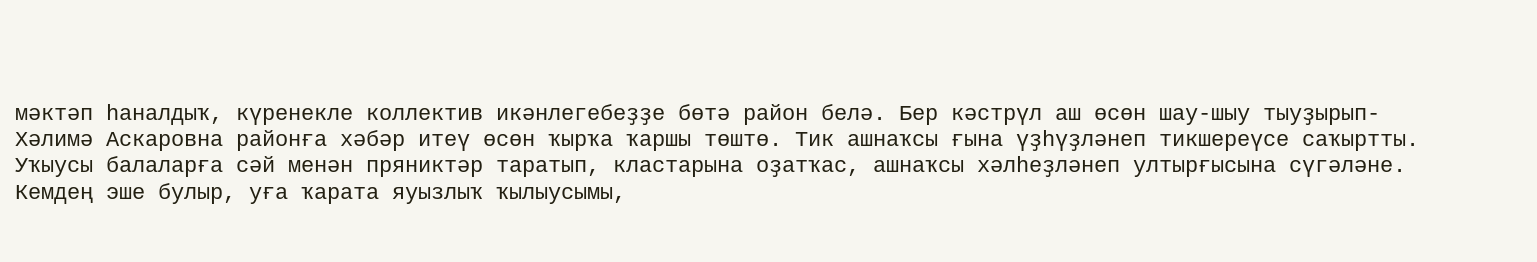мәктәп һаналдыҡ, күренекле коллектив икәнлегебеҙҙе бөтә район белә. Бер кәстрүл аш өсөн шау-шыу тыуҙырып- Хәлимә Аскаровна районға хәбәр итеү өсөн ҡырҡа ҡаршы төштө. Тик ашнаҡсы ғына үҙһүҙләнеп тикшереүсе саҡыртты.
Уҡыусы балаларға сәй менән пряниктәр таратып, кластарына оҙатҡас, ашнаҡсы хәлһеҙләнеп ултырғысына сүгәләне. Кемдең эше булыр, уға ҡарата яуызлыҡ ҡылыусымы,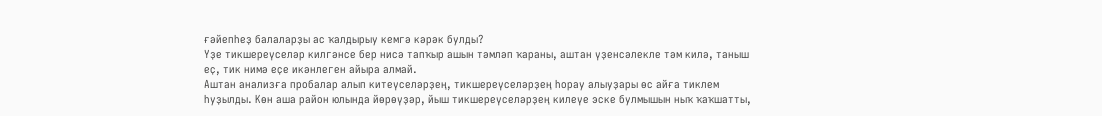ғәйепһеҙ балаларҙы ас ҡалдырыу кемгә кәрәк булды?
Үҙе тикшереүселәр килгәнсе бер нисә тапҡыр ашын тәмләп ҡараны, аштан үҙенсәлекле тәм килә, таныш еҫ, тик нимә еҫе икәнлеген айыра алмай.
Аштан анализға пробалар алып китеүселәрҙең, тикшереүселәрҙең һорау алыуҙары өс айға тиклем һуҙылды. Көн аша район юлында йөрөүҙәр, йыш тикшереүселәрҙең килеүе эске булмышын ныҡ ҡаҡшатты,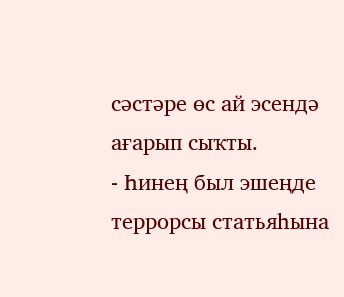сәстәре өс ай эсендә ағарып сыҡты.
- Һинең был эшеңде террорсы статьяһына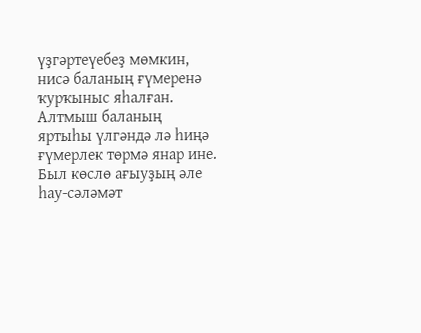үҙгәртеүебеҙ мөмкин, нисә баланың ғүмеренә ҡурҡыныс яһалған. Алтмыш баланың яртыһы үлгәндә лә һиңә ғүмерлек төрмә янар ине. Был көслө ағыуҙың әле һау-сәләмәт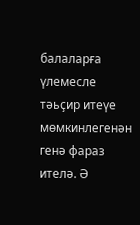балаларға үлемесле тәьҫир итеүе мөмкинлегенән генә фараз ителә. Ә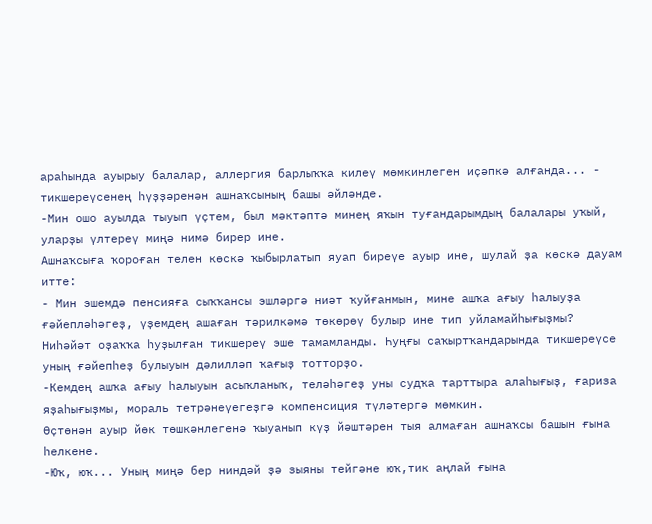араһында ауырыу балалар, аллергия барлыҡҡа килеү мөмкинлеген иҫәпкә алғанда... - тикшереүсенең һүҙҙәренән ашнаҡсының башы әйләнде.
-Мин ошо ауылда тыуып үҫтем, был мәктәптә минең яҡын туғандарымдың балалары уҡый, уларҙы үлтереү миңә нимә бирер ине.
Ашнаҡсыға ҡороған телен көскә ҡыбырлатып яуап биреүе ауыр ине, шулай ҙа көскә дауам итте:
- Мин эшемдә пенсияға сыҡҡансы эшләргә ниәт ҡуйғанмын, мине ашҡа ағыу һалыуҙа ғәйепләһәгеҙ, үҙемдең ашаған тәрилкәмә төкөрөү булыр ине тип уйламайһығыҙмы?
Ниһәйәт оҙаҡҡа һуҙылған тикшереү эше тамамланды. Һуңғы саҡыртҡандарында тикшереүсе уның ғәйепһеҙ булыуын дәлилләп ҡағыҙ тотторҙо.
-Кемдең ашҡа ағыу һалыуын асыҡланыҡ, теләһәгеҙ уны судҡа тарттыра алаһығыҙ, ғариза яҙаһығыҙмы, мораль тетрәнеүегеҙгә компенсиция түләтергә мөмкин.
Өҫтөнән ауыр йөк төшкәнлегенә ҡыуанып күҙ йәштәрен тыя алмаған ашнаҡсы башын ғына һелкене.
-Юҡ, юҡ... Уның миңә бер ниндәй ҙә зыяны тейгәне юҡ,тик аңлай ғына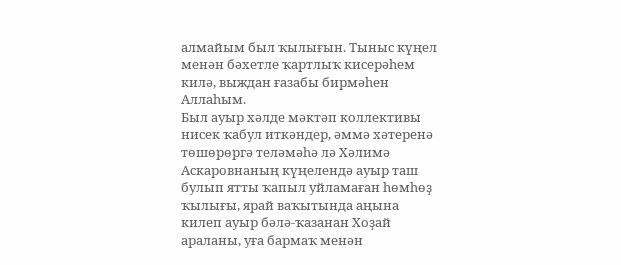алмайым был ҡылығын. Тыныс күңел менән бәхетле ҡартлыҡ кисерәһем килә, выждан ғазабы бирмәһен Аллаһым.
Был ауыр хәлде мәктәп коллективы нисек ҡабул иткәндер, әммә хәтеренә төшөрөргә теләмәһә лә Хәлимә Аскаровнаның күңелендә ауыр таш булып ятты ҡапыл уйламаған һөмһөҙ ҡылығы, ярай ваҡытында аңына килеп ауыр бәлә-ҡазанан Хоҙай араланы, уға бармаҡ менән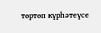төртөп күрһәтеүсе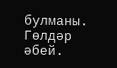булманы.
Гөлдәр әбей.